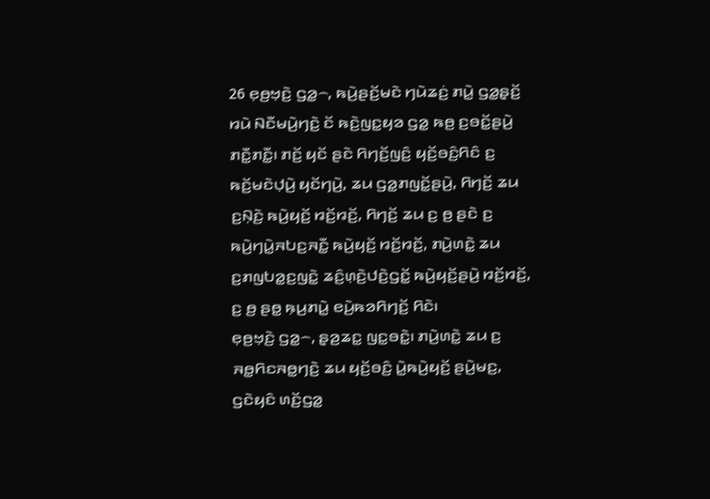26 ꤕ꤫ꤥ꤬ꤠ꤫ꤢꤧ꤬ ꤞꤤ꤭꤮, ꤒꤣꤧ꤬ꤔꤢꤩ꤬ꤗꤢꤧ ꤚꤣꤧꤘꤢꤦ꤬ ꤊꤣꤧ꤭ ꤞꤤ꤭ꤔ꤫ꤢꤩ꤬ ꤙꤣꤧ ꤡꤢꤪꤗꤣꤧ꤬ꤚꤢꤧ꤬ ꤢꤩ ꤒꤢꤧ꤬ꤜꤢ꤭ꤟꤤ ꤞꤤ꤭ ꤒꤥ꤬ ꤢ꤬ꤋꤢꤩ꤭ꤔꤣꤧ꤬ ꤊꤢꤪ꤭ꤊꤢꤪ꤭꤯ ꤊꤢꤩ꤬ ꤟꤢꤩ ꤔꤢꤧ ꤖꤚꤢꤩ꤬ꤜꤢꤨ꤬ ꤟꤢꤩ꤬ꤋꤢꤨ꤬ꤖꤢꤨ ꤢ꤬ ꤒꤢꤩ꤬ꤗꤢꤧꤓ꤫ꤣꤧ꤬ ꤟꤢꤩꤚꤣꤧ꤬, ꤘꤣ ꤞꤤ꤭ꤊꤜꤢꤩ꤭ꤔꤣꤧ꤬, ꤖꤚꤢꤩ꤬ ꤘꤣ ꤢ꤬ꤡ꤫ꤢꤧ꤬ ꤒꤣꤧ꤬ꤟꤢꤩ꤬ ꤙꤢꤩ꤬ꤙꤢꤩ꤬, ꤖꤚꤢꤩ꤬ ꤘꤣ ꤢ꤬ ꤥ꤬ ꤔꤢꤧ ꤢ꤬ ꤒꤣꤧ꤬ꤚꤣꤧ꤭ꤏꤝꤢ꤬ꤏꤢꤪ꤭ ꤒꤣꤧ꤬ꤟꤢꤩ꤬ ꤙꤢꤩ꤬ꤙꤢꤩ꤬, ꤊꤣꤧ꤬ꤛꤢꤧ꤭ ꤘꤣ ꤢ꤬ꤊꤜꤝꤤ꤭ꤢ꤬ꤜꤢꤧ꤭ ꤘꤢꤨ꤬ꤛ꤫ꤢꤧ꤬ꤓꤢꤧ꤬ꤞꤢꤩ꤭ ꤒꤣꤧ꤬ꤟꤢꤩ꤬ꤔꤣꤧ꤬ ꤙꤢꤩ꤬ꤙꤢꤩ꤬, ꤢ꤬ ꤥ꤬ ꤔꤥ꤭ ꤒ꤫ꤣ꤬ꤊꤣꤧ꤭ ꤕꤣꤧ꤬ꤒꤤꤖꤚꤢꤩ꤬ ꤖꤢꤧ꤯
ꤕ꤫ꤥ꤬ꤠ꤫ꤢꤧ꤬ ꤞꤤ꤭꤮, ꤔ꤫ꤤ꤬ꤘꤢ꤭ ꤜꤢ꤭ꤋꤢꤧ꤭꤯ ꤊꤣꤧ꤬ꤛꤢꤧ꤭ ꤘꤣ ꤢ꤬ ꤏꤥ꤭ꤖꤢꤏꤥ꤭ꤚꤢꤧ꤬ ꤘꤣ ꤟꤢꤩ꤬ꤋꤢꤨ꤬ ꤣꤧ꤭ꤒꤣꤧ꤬ꤟꤢꤩ꤬ ꤔꤣꤧ꤬ꤗꤢ꤬, ꤞꤢꤧꤟꤢꤨ ꤛꤢꤩ꤬ꤞꤤ꤭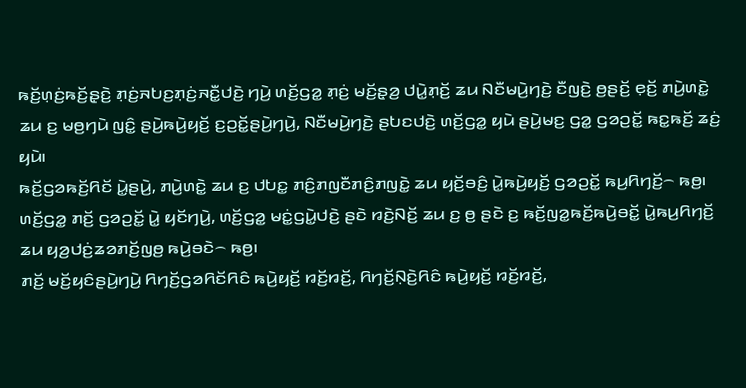ꤒꤢꤩ꤬ꤛ꤫ꤢꤦ꤬ꤒꤢꤩ꤬ꤔ꤫ꤢꤧ꤬ ꤊ꤫ꤢꤦ꤬ꤏꤝꤢ꤬ꤊ꤫ꤢꤦ꤬ꤏꤢꤪ꤭ꤓꤢꤧ꤬ ꤚꤣꤧ꤬ ꤛꤢꤩ꤬ꤞꤤ꤭ ꤊ꤫ꤢꤦ꤬ ꤗꤢꤩ꤬ꤔ꤫ꤤ꤬ ꤓꤣꤧ꤭ꤊ꤫ꤢꤩ꤬ ꤘꤣ ꤡꤢꤪꤗꤣꤧ꤬ꤚꤢꤧ꤬ ꤢꤪꤜꤢꤧ꤬ ꤥ꤬ꤔꤢꤩ꤬ ꤕ꤫ꤢꤩ꤬ ꤊꤣꤧ꤬ꤛꤢꤧ꤭ ꤘꤣ ꤢ꤬ ꤗꤥ꤬ꤚꤣꤧ ꤜꤢꤨ꤭ ꤔꤣꤧ꤬ꤒꤣꤧ꤬ꤟꤢꤩ꤬ ꤢ꤬ꤑꤢꤩ꤭ꤔꤣꤧ꤬ꤚꤣꤧ꤬, ꤡꤢꤪꤗꤣꤧ꤬ꤚꤢꤧ꤬ ꤔꤝꤢꤓꤢꤧ꤬ ꤛꤢꤩ꤬ꤞꤤ꤭ ꤟꤣꤧ ꤔꤣꤧ꤬ꤗꤢ꤬ ꤞꤤ꤭ ꤞꤤꤑꤢꤩ꤭ ꤒꤢ꤭ꤒꤢꤩ꤬ ꤘꤢꤦ꤬ ꤟꤣꤧ꤯
ꤒꤢꤩ꤬ꤞꤤꤒꤢꤩ꤬ꤖꤢꤩ ꤣꤧ꤭ꤔꤣꤧ꤬, ꤊꤣꤧ꤬ꤛꤢꤧ꤭ ꤘꤣ ꤢ꤬ ꤓꤝꤢ꤭ ꤊꤢꤨ꤬ꤊꤜꤢꤪꤊꤢꤨ꤬ꤊꤜꤢꤧ꤭ ꤘꤣ ꤟꤢꤩ꤬ꤋꤢꤨ꤬ ꤣꤧ꤭ꤒꤣꤧ꤬ꤟꤢꤩ꤬ ꤞꤤꤑꤢꤩ꤭ ꤒꤣ꤬ꤖꤚꤢꤩ꤬꤮ ꤒꤥ꤬꤯ ꤛꤢꤩ꤬ꤞꤤ꤭ ꤊꤢꤩ꤬ ꤞꤤꤑꤢꤩ꤭ ꤣꤧ꤭ ꤟꤢꤩꤚꤣꤧ꤬, ꤛꤢꤩ꤬ꤞꤤ꤭ ꤗꤢꤦ꤭ꤞꤣꤧ꤭ꤓꤢꤧ꤬ ꤔꤢꤧ ꤙꤢꤧ꤬ꤡꤢꤩ꤬ ꤘꤣ ꤢ꤬ ꤥ꤬ ꤔꤢꤧ ꤢ꤬ ꤒꤢꤩ꤬ꤜꤤ꤭ꤒꤢꤩ꤬ꤒꤣꤧ꤬ꤋꤢꤩ꤭ ꤣꤧ꤭ꤒꤣ꤬ꤖꤚꤢꤩ꤬ ꤘꤣ ꤟꤤ꤬ꤓꤢꤦ꤬ꤘꤤꤊꤢꤩ꤬ꤜꤥ꤬ ꤒꤣꤧ꤬ꤋꤢꤧ꤮ ꤒꤥ꤬꤯
ꤊꤢꤩ꤬ ꤗꤢꤩ꤬ꤟꤢꤨꤔꤣꤧ꤬ꤚꤣꤧ꤬ ꤖꤚꤢꤩ꤬ꤞꤤꤖꤢꤩꤖꤢꤨ ꤒꤣꤧ꤬ꤟꤢꤩ꤬ ꤙꤢꤩ꤬ꤙꤢꤩ꤬, ꤖꤚꤢꤩ꤬ꤡ꤫ꤢꤧ꤬ꤖꤢꤨ ꤒꤣꤧ꤬ꤟꤢꤩ꤬ ꤙꤢꤩ꤬ꤙꤢꤩ꤬,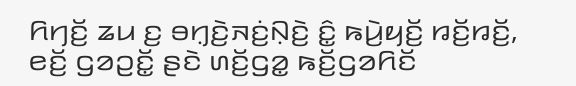ꤖꤚꤢꤩ꤬ ꤘꤣ ꤢ꤬ ꤋꤚ꤫ꤢꤧ꤬ꤏꤢꤦ꤬ꤡ꤫ꤢꤧ꤬ ꤢꤨ꤭ ꤒꤣꤧ꤬ꤟꤢꤩ꤬ ꤙꤢꤩ꤬ꤙꤢꤩ꤬, ꤕꤢꤩ꤬ ꤞꤤꤑꤢꤩ꤭ ꤔꤢꤧ ꤛꤢꤩ꤬ꤞꤤ꤭ ꤒꤢꤩ꤬ꤞꤤꤖꤢꤩ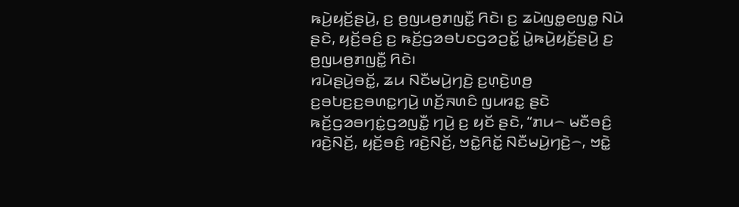ꤒꤣꤧ꤬ꤟꤢꤩ꤬ꤔꤣꤧ꤬, ꤢ꤬ ꤥ꤬ꤜꤣꤥ꤬ꤊꤜꤢꤪ꤭ ꤖꤢꤧ꤯ ꤢ꤬ ꤘꤣꤧꤜꤥ꤭ꤕꤜꤥ꤭ ꤡꤣꤧ ꤔꤢꤧ, ꤟꤢꤩ꤬ꤋꤢꤨ꤬ ꤢ꤬ ꤒꤢꤩ꤬ꤞꤤꤋꤝꤢꤞꤤꤑꤢꤩ꤭ ꤣꤧ꤭ꤒꤣꤧ꤬ꤟꤢꤩ꤬ꤔꤣꤧ꤬ ꤢ꤬ ꤥ꤬ꤜꤣꤥ꤬ꤊꤜꤢꤪ꤭ ꤖꤢꤧ꤯
ꤙꤣꤧꤔꤣꤧ꤬ꤋꤢꤩ꤭, ꤘꤣ ꤡꤢꤪꤗꤣꤧ꤬ꤚꤢꤧ꤬ ꤢ꤬ꤛ꤫ꤢꤧ꤬ꤛꤥ꤬ ꤢ꤬ꤋꤝꤢ꤬ꤢ꤬ꤋꤛꤢ꤭ꤚꤣꤧ꤬ ꤛꤢꤩ꤬ꤏꤛꤢꤨ ꤜꤣꤙꤢ꤭ ꤔꤢꤧ ꤒꤢꤩ꤬ꤞꤤꤋꤚꤢꤦ꤭ꤞꤤꤜꤢꤪ꤭ ꤚꤣꤧ꤬ ꤢ꤬ ꤟꤢꤩ ꤔꤢꤧ, “ꤊꤣ꤮ ꤗꤢꤪꤋꤢꤨ꤬ ꤙꤢꤧ꤬ꤡꤢꤩ꤬, ꤟꤢꤩ꤬ꤋꤢꤨ꤬ ꤙꤢꤧ꤬ꤡꤢꤩ꤬, ꤠꤢꤧ꤭ꤖꤢꤩ꤭ ꤡꤢꤪꤗꤣꤧ꤬ꤚꤢꤧ꤬꤮, ꤠꤢꤧ꤭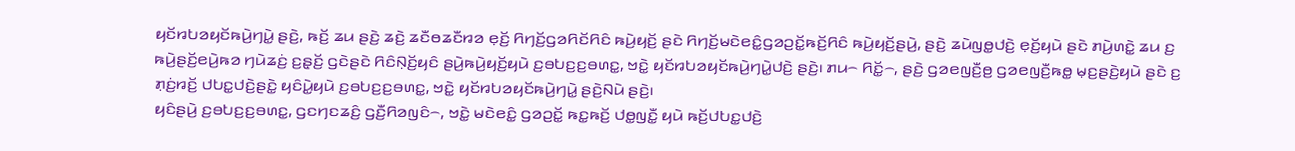ꤟꤢꤩꤙꤝꤤꤟꤢꤩꤒꤣꤧ꤬ꤚꤣꤧ꤭ ꤔꤢꤧ꤬, ꤒꤢꤩ꤬ ꤘꤣ ꤔꤢꤧ꤬ ꤘꤢꤧ꤬ ꤘꤢꤪꤥꤘꤢꤪꤙꤤ ꤕ꤫ꤢꤩ꤬ ꤖꤚꤢꤩ꤬ꤞꤤꤖꤢꤩꤖꤢꤨ ꤒꤣꤧ꤬ꤟꤢꤩ꤬ ꤔꤢꤧ ꤖꤚꤢꤩ꤬ꤗꤢꤧꤕꤢꤨ꤭ꤞꤤꤑꤢꤩ꤭ꤒꤢꤩ꤬ꤖꤢꤨ ꤒꤣꤧ꤬ꤟꤢꤩ꤬ꤔꤣꤧ꤬, ꤔꤢꤧ꤬ ꤘꤣꤧꤜꤥ꤭ꤓꤢꤧ꤬ ꤕ꤫ꤢꤩ꤬ꤟꤣꤧ ꤔꤢꤧ ꤊꤣꤧ꤬ꤛꤢꤧ꤭ ꤘꤣ ꤢ꤬ ꤒꤣꤧ꤬ꤔꤢꤩ꤬ꤕꤣꤧ꤬ꤒꤤ ꤚꤣꤧꤘꤢꤦ꤬ ꤢ꤬ꤔ꤫ꤢꤩ꤬ ꤞꤢꤧꤔꤢꤧ ꤖꤢꤨꤡ꤫ꤢꤩ꤬ꤟꤢꤨ ꤔꤣꤧ꤬ꤒꤣꤧ꤬ꤟꤢꤩ꤬ꤟꤣꤧ ꤢ꤬ꤋꤝꤢ꤬ꤢ꤬ꤋꤛꤢ꤭, ꤠꤢꤧ꤭ ꤟꤢꤩꤙꤝꤤꤟꤢꤩꤒꤣꤧ꤬ꤚꤣꤧ꤭ꤓꤢꤧ꤬ ꤔꤢꤧ꤬꤯ ꤊꤣ꤮ ꤖꤢꤩ꤭꤮, ꤔꤢꤧ꤬ ꤞꤤꤕꤜꤢꤪ꤬ꤥ꤬ ꤞꤤꤕꤜꤢꤪ꤬ꤒꤥ꤭ ꤗ꤫ꤢ꤬ꤔꤢꤧ꤬ꤟꤣꤧ ꤔꤢꤧ ꤢ꤬ ꤊ꤫ꤢꤦ꤬ꤙꤢꤩ꤬ ꤓꤝꤢ꤭ꤓꤢꤧ꤬ꤔꤢꤧ꤭ ꤟꤢꤨꤣꤧ꤭ꤟꤣꤧ ꤢ꤬ꤋꤝꤢ꤬ꤢ꤬ꤋꤛꤢ꤭, ꤠꤢꤧ꤭ ꤟꤢꤩꤙꤝꤤꤟꤢꤩꤒꤣꤧ꤬ꤚꤣꤧ꤭ ꤔꤢꤧ꤬ꤡꤣꤧ ꤔꤢꤧ꤬꤯
ꤟꤢꤨꤔꤣꤧ꤬ ꤢ꤬ꤋꤝꤢ꤬ꤢ꤬ꤋꤛꤢ꤭, ꤞꤢꤚꤢꤘꤢꤨ꤬ ꤞꤢꤪ꤬ꤖꤤꤜꤢꤨ꤮, ꤠꤢꤧ꤭ ꤗꤢꤧꤕꤢꤨ꤭ ꤞꤤꤑꤢꤩ꤭ ꤒꤢ꤭ꤒꤢꤩ꤬ ꤓꤥ꤭ꤜꤢꤪ꤭ ꤟꤣꤧ ꤒꤢꤩ꤬ꤓꤝꤢ꤭ꤓꤢꤧ꤬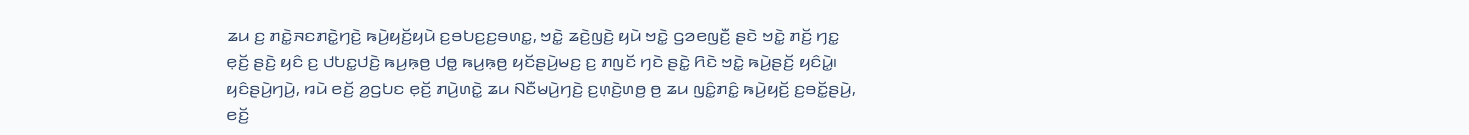ꤘꤣ ꤢ꤬ ꤊꤢꤧ꤭ꤏꤢꤊꤢꤧ꤭ꤚꤢꤧ꤬ ꤒꤣꤧ꤬ꤟꤢꤩ꤬ꤟꤣꤧ ꤢ꤬ꤋꤝꤢ꤬ꤢ꤬ꤋꤛꤢ꤭, ꤠꤢꤧ꤭ ꤘꤢꤧ꤬ꤜꤢꤧ꤬ ꤟꤣꤧ ꤠꤢꤧ꤭ ꤞꤤꤕꤜꤢꤪ꤬ ꤔꤢꤧ ꤠꤢꤧ꤭ ꤊꤢꤩ꤬ ꤚꤢ꤭ ꤕ꤫ꤢꤩ꤬ ꤔꤢꤧ꤬ ꤟꤢꤨ ꤢ꤬ ꤓꤝꤢ꤭ꤓꤢꤧ꤬ ꤒꤣ꤬ꤒ꤫ꤥ꤬ ꤓꤥ꤭ ꤒꤣ꤬ꤒ꤫ꤥ꤬ ꤟꤢꤩꤔꤣꤧ꤬ꤗꤢ꤬ ꤢ꤬ ꤊꤜꤢꤩ ꤚꤢꤧ ꤔꤢꤧ꤭ ꤖꤢꤧ ꤠꤢꤧ꤭ ꤒꤣꤧ꤬ꤔꤢꤩ꤬ ꤟꤢꤨꤣꤧ꤭꤯
ꤟꤢꤨꤔꤣꤧ꤬ꤚꤣꤧ꤬, ꤙꤣꤧ ꤕꤢꤩ꤬ ꤤ꤬ꤞꤝꤢ ꤕ꤫ꤢꤩ꤬ ꤊꤣꤧ꤬ꤛꤢꤧ꤭ ꤘꤣ ꤡꤢꤪꤗꤣꤧ꤬ꤚꤢꤧ꤬ ꤢ꤬ꤛ꤫ꤢꤧ꤬ꤛꤥ꤬ ꤥ꤬ ꤘꤣ ꤜꤢꤨ꤭ꤊꤢꤨ꤭ ꤒꤣꤧ꤬ꤟꤢꤩ꤬ ꤢ꤬ꤋꤢꤩ꤭ꤔꤣꤧ꤬, ꤕꤢꤩ꤬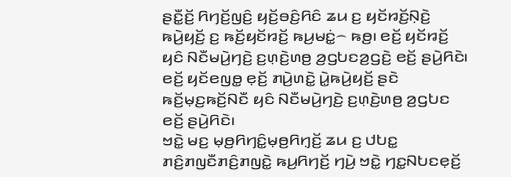ꤔꤢꤪ꤭ꤢꤩ꤬ ꤖꤚꤢꤩ꤬ꤜꤢꤨ꤬ ꤟꤢꤩ꤬ꤋꤢꤨ꤬ꤖꤢꤨ ꤘꤣ ꤢ꤬ ꤟꤢꤩꤙꤢꤩ꤬ꤡ꤫ꤢꤧ꤬ ꤒꤣꤧ꤬ꤟꤢꤩ꤬ ꤢ꤬ ꤒꤢꤩ꤬ꤟꤢꤩꤙꤢꤩ꤬ ꤒꤣ꤬ꤗꤢꤦ꤭꤮ ꤒꤥ꤬꤯ ꤕꤢꤩ꤬ ꤟꤢꤩꤙꤢꤩ꤬ ꤟꤢꤨ ꤡꤢꤪꤗꤣꤧ꤬ꤚꤢꤧ꤬ ꤢ꤬ꤛ꤫ꤢꤧ꤬ꤛꤥ꤬ ꤤ꤬ꤞꤝꤢꤤ꤬ꤞꤢꤧ꤬ ꤕꤢꤩ꤬ ꤔꤣꤧ꤬ꤖꤢꤧ꤯ ꤕꤢꤩ꤬ ꤟꤢꤩꤕꤜꤥ꤭ ꤕ꤫ꤢꤩ꤬ ꤊꤣꤧ꤬ꤛꤢꤧ꤭ ꤣꤧ꤭ꤒꤣꤧ꤬ꤟꤢꤩ꤬ ꤔꤢꤧ ꤒꤢꤩ꤬ꤗ꤫ꤢ꤬ꤒꤢꤩ꤬ꤡꤢꤪ ꤟꤢꤨ ꤡꤢꤪꤗꤣꤧ꤬ꤚꤢꤧ꤬ ꤢ꤬ꤛ꤫ꤢꤧ꤬ꤛꤥ꤬ ꤤ꤬ꤞꤝꤢ ꤕꤢꤩ꤬ ꤔꤣꤧ꤬ꤖꤢꤧ꤯
ꤠꤢꤧ꤭ ꤗꤢ꤬ ꤗ꤫ꤥ꤬ꤖꤚꤢꤨ꤭ꤗ꤫ꤥ꤬ꤖꤚ꤫ꤢꤩ꤬ ꤘꤣ ꤢ꤬ ꤓꤝꤢ꤭ ꤊꤢꤨ꤬ꤊꤜꤢꤪꤊꤢꤨ꤬ꤊꤜꤢꤧ꤭ ꤒꤣ꤬ꤖꤚꤢꤩ꤬ ꤚꤣꤧ꤬ ꤠꤢꤧ꤭ ꤚꤢ꤭ꤡꤝꤢꤕ꤫ꤢꤩ꤬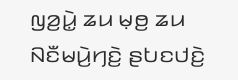ꤜꤤ꤬ꤣꤧ꤭ ꤘꤣ ꤗ꤫ꤥ꤬ ꤘꤣ ꤡꤢꤪꤗꤣꤧ꤬ꤚꤢꤧ꤬ ꤔꤝꤢꤓꤢꤧ꤬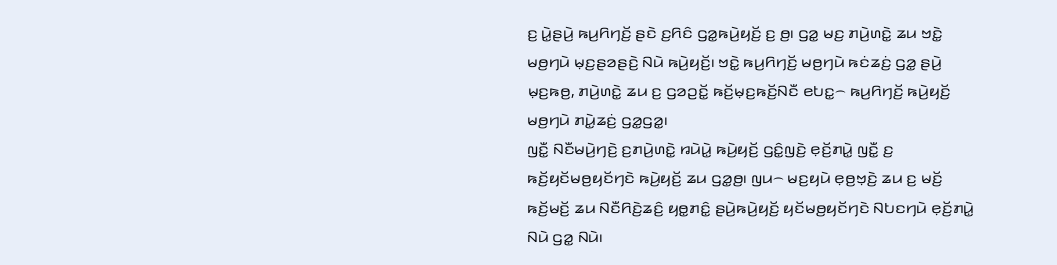ꤢ꤬ ꤣꤧ꤭ꤔꤣꤧ꤬ ꤒꤣ꤬ꤖꤚꤢꤩ꤬ ꤔꤢꤧ ꤢ꤬ꤖꤢꤨ ꤞꤤ꤭ꤒꤣꤧ꤬ꤟꤢꤩ꤬ ꤢ꤬ ꤥ꤬꤯ ꤞꤤ꤭ ꤗꤢ꤬ ꤊꤣꤧ꤬ꤛꤢꤧ꤭ ꤘꤣ ꤠꤢꤧ꤭ ꤗꤥ꤬ꤚꤣꤧ ꤗ꤫ꤢ꤬ꤔꤤꤔꤢꤧ꤬ ꤡꤣꤧ ꤒꤣꤧ꤬ꤟꤢꤩ꤬꤯ ꤠꤢꤧ꤭ ꤒꤣ꤬ꤖꤚꤢꤩ꤬ ꤗꤥ꤬ꤚꤣꤧ ꤒꤢꤦꤘꤢꤦ꤬ ꤞꤤ꤭ ꤔꤣꤧ꤬ ꤗ꤫ꤢ꤬ꤒꤥ꤬, ꤊꤣꤧ꤬ꤛꤢꤧ꤭ ꤘꤣ ꤢ꤬ ꤞꤤꤑꤢꤩ꤭ ꤒꤢꤩ꤬ꤗ꤫ꤢ꤬ꤒꤢꤩ꤬ꤡꤢꤪ ꤕꤝꤢ꤭꤮ ꤒꤣ꤬ꤖꤚꤢꤩ꤬ ꤒꤣꤧ꤬ꤟꤢꤩ꤬ ꤗꤥ꤬ꤚꤣꤧ ꤊꤣꤧ꤭ꤘꤢꤦ꤬ ꤞꤤ꤭ꤞꤤ꤭꤯
ꤜꤢꤪ꤭ ꤡꤢꤪꤗꤣꤧ꤬ꤚꤢꤧ꤬ ꤢ꤬ꤊꤣꤧ꤬ꤛꤢꤧ꤭ ꤙꤣꤧꤣꤧ꤭ ꤒꤣꤧ꤬ꤟꤢꤩ꤬ ꤞꤢꤨ꤭ꤜꤢꤧ꤬ ꤕ꤫ꤢꤩ꤬ꤊꤣꤧ꤭ ꤜꤢꤪ꤭ ꤢ꤬ ꤒꤢꤩ꤬ꤟꤢꤩꤗꤥ꤬ꤟꤢꤩꤚꤢꤧ ꤒꤣꤧ꤬ꤟꤢꤩ꤬ ꤘꤣ ꤞꤤ꤭ꤥ꤬꤯ ꤜꤣ꤮ ꤗꤢ꤬ꤟꤣꤧ ꤕ꤫ꤥ꤬ꤠ꤫ꤢꤧ꤬ ꤘꤣ ꤢ꤬ ꤗꤢꤩ꤬ ꤒꤢꤩ꤬ꤗꤢꤩ꤬ ꤘꤣ ꤡꤢꤪꤖꤢꤧ꤬ꤘꤢꤨ꤬ ꤟꤥ꤭ꤊꤢꤨ꤭ ꤔꤣꤧ꤬ꤒꤣꤧ꤬ꤟꤢꤩ꤬ ꤟꤢꤩꤗꤥ꤬ꤟꤢꤩꤚꤢꤧ ꤡꤝꤢꤚꤣꤧ ꤕ꤫ꤢꤩ꤬ꤊꤣꤧ꤭ ꤡꤣꤧ ꤞꤤ꤭ ꤡꤣꤧ꤯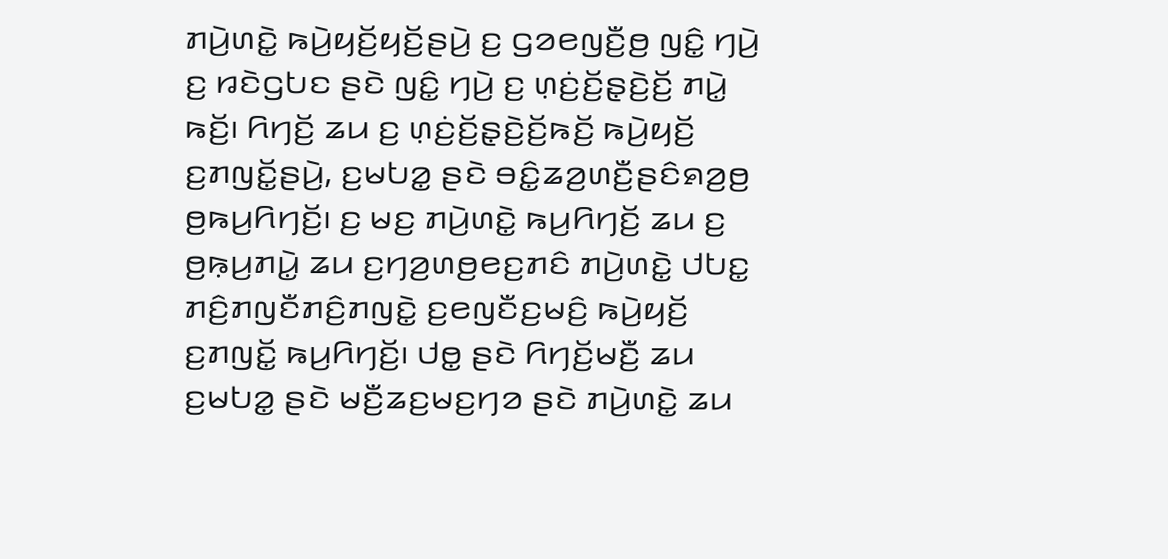ꤊꤣꤧ꤬ꤛꤢꤧ꤭ ꤒꤣꤧ꤬ꤟꤢꤩ꤬ꤟꤢꤩ꤬ꤔꤣꤧ꤬ ꤢ꤬ ꤞꤤꤕꤜꤢꤪ꤬ꤥ꤬ ꤜꤢꤨ꤭ ꤚꤣꤧ꤬ ꤢ꤬ ꤙꤢꤧꤞꤝꤢ ꤔꤢꤧ ꤜꤢꤨ꤭ ꤚꤣꤧ꤬ ꤢ꤬ ꤛ꤫ꤢꤦ꤬ꤢꤩ꤬ꤔ꤫ꤢꤧ꤬ꤢꤩ꤬ ꤊꤣꤧ꤭ ꤒꤢꤩ꤬꤯ ꤖꤚꤢꤩ꤬ ꤘꤣ ꤢ꤬ ꤛ꤫ꤢꤦ꤬ꤢꤩ꤬ꤔ꤫ꤢꤧ꤬ꤢꤩ꤬ꤒꤢꤩ꤬ ꤒꤣꤧ꤬ꤟꤢꤩ꤬ ꤢ꤬ꤊꤜꤢꤩ꤭ꤔꤣꤧ꤬, ꤢ꤬ꤗꤝꤤ꤭ ꤔꤢꤧ ꤋꤢꤨ꤭ꤘꤤ꤬ꤛꤢꤪ꤬ꤔꤢꤨꤎꤤ꤬ꤥ꤬ ꤥ꤬ꤒꤣ꤬ꤖꤚꤢꤩ꤬꤯ ꤢ꤬ ꤗꤢ꤬ ꤊꤣꤧ꤬ꤛꤢꤧ꤭ ꤒꤣ꤬ꤖꤚꤢꤩ꤬ ꤘꤣ ꤢ꤬ ꤥ꤬ꤒ꤫ꤣ꤬ꤊꤣꤧ꤭ ꤘꤣ ꤢ꤬ꤚꤤ꤬ꤛꤥ꤬ꤕꤢ꤬ꤊꤢꤨ ꤊꤣꤧ꤬ꤛꤢꤧ꤭ ꤓꤝꤢ꤭ ꤊꤢꤨ꤬ꤊꤜꤢꤪꤊꤢꤨ꤬ꤊꤜꤢꤧ꤭ ꤢ꤬ꤕꤜꤢꤪꤢ꤬ꤗꤢꤨ꤬ ꤒꤣꤧ꤬ꤟꤢꤩ꤬ ꤢ꤬ꤊꤜꤢꤩ꤭ ꤒꤣ꤬ꤖꤚꤢꤩ꤬꤯ ꤓꤥ꤭ ꤔꤢꤧ ꤖꤚꤢꤩ꤬ꤗꤢꤪ꤬ ꤘꤣ ꤢ꤬ꤗꤝꤤ꤭ ꤔꤢꤧ ꤗꤢꤪ꤬ꤘꤢ꤬ꤗꤢ꤬ꤚꤤ ꤔꤢꤧ ꤊꤣꤧ꤬ꤛꤢꤧ꤭ ꤘꤣ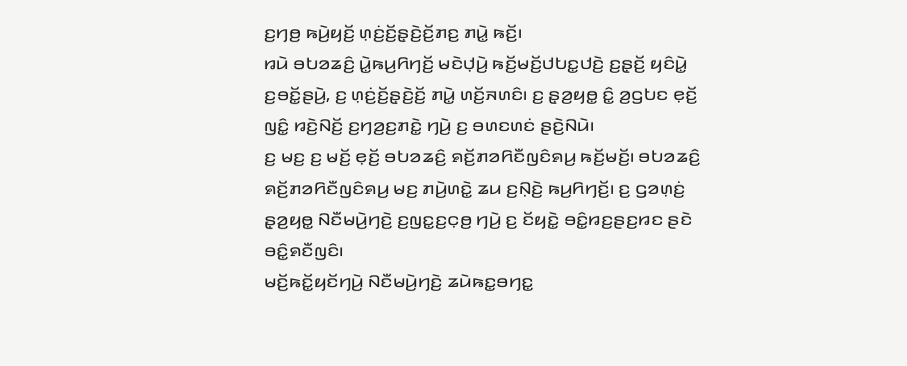ꤢ꤬ꤚꤥ꤬ ꤒꤣꤧ꤬ꤟꤢꤩ꤬ ꤛ꤫ꤢꤦ꤬ꤢꤩ꤬ꤔ꤫ꤢꤧ꤬ꤢꤩ꤬ꤊꤢ꤬ ꤊꤣꤧ꤭ ꤒꤢꤩ꤬꤯
ꤙꤣꤧ ꤋꤝꤤꤘꤢꤨ꤬ ꤣꤧ꤭ꤒꤣ꤬ꤖꤚꤢꤩ꤬ ꤗꤢꤧꤓ꤫ꤣꤧ꤬ ꤒꤢꤩ꤬ꤗꤢꤩ꤬ꤓꤝꤢ꤭ꤓꤢꤧ꤬ ꤢ꤬ꤔ꤫ꤢꤩ꤬ ꤟꤢꤨꤣꤧ꤭ ꤢ꤬ꤋꤢꤩ꤭ꤔꤣꤧ꤬, ꤢ꤬ ꤛ꤫ꤢꤦ꤬ꤢꤩ꤬ꤔ꤫ꤢꤧ꤬ꤢꤩ꤬ ꤊꤣꤧ꤭ ꤛꤢꤩ꤬ꤏꤛꤢꤨ꤯ ꤢ꤬ ꤔ꤫ꤤ꤬ꤟꤥ꤭ ꤢꤨ꤭ ꤤ꤬ꤞꤝꤢ ꤕ꤫ꤢꤩ꤬ ꤜꤢꤨ꤭ ꤙꤢꤧ꤬ꤡꤢꤩ꤬ ꤢ꤬ꤚꤤ꤬ꤢ꤬ꤊꤢꤧ꤭ ꤚꤣꤧ꤬ ꤢ꤬ ꤋꤛꤢꤛꤢꤦ ꤔꤢꤧ꤬ꤡꤣꤧ꤯
ꤢ꤬ ꤗꤢ꤬ ꤢ꤬ ꤗꤢꤩ꤬ ꤕ꤫ꤢꤩ꤬ ꤋꤝꤤꤘꤢꤨ꤬ ꤎꤢꤩ꤬ꤊꤤꤖꤢꤪꤜꤢꤨꤎꤣ꤬ ꤒꤢꤩ꤬ꤗꤢꤩ꤬꤯ ꤋꤝꤤꤘꤢꤨ꤬ ꤎꤢꤩ꤬ꤊꤤꤖꤢꤪꤜꤢꤨꤎꤣ꤬ ꤗꤢ꤬ ꤊꤣꤧ꤬ꤛꤢꤧ꤭ ꤘꤣ ꤢ꤬ꤡ꤫ꤢꤧ꤬ ꤒꤣ꤬ꤖꤚꤢꤩ꤬꤯ ꤢ꤬ ꤞꤤꤛ꤫ꤢꤦ꤬ ꤔ꤫ꤤ꤬ꤟꤥ꤭ ꤡꤢꤪꤗꤣꤧ꤬ꤚꤢꤧ꤬ ꤢ꤬ꤜꤢ꤭ꤢ꤬ꤍ꤫ꤥ꤬ ꤚꤣꤧ꤬ ꤢ꤬ ꤢꤩꤟꤢꤧ꤭ ꤋꤢꤨ꤭ꤙꤢ꤬ꤔꤢ꤬ꤙꤢ ꤔꤢꤧ ꤋꤢꤨ꤭ꤎꤢꤪꤜꤢꤨ꤯
ꤗꤢꤩ꤬ꤒꤢꤩ꤭ꤟꤢꤩꤚꤣꤧ꤬ ꤡꤢꤪꤗꤣꤧ꤬ꤚꤢꤧ꤬ ꤘꤣꤧꤒꤢ꤭ꤋꤚꤢ꤭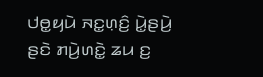ꤓꤥ꤭ꤟꤣꤧ ꤏꤢ꤭ꤛ꤫ꤢꤨ꤬ ꤣꤧ꤭ꤔꤣꤧ꤬ ꤔꤢꤧ ꤊꤣꤧ꤬ꤛꤢꤧ꤭ ꤘꤣ ꤢ꤬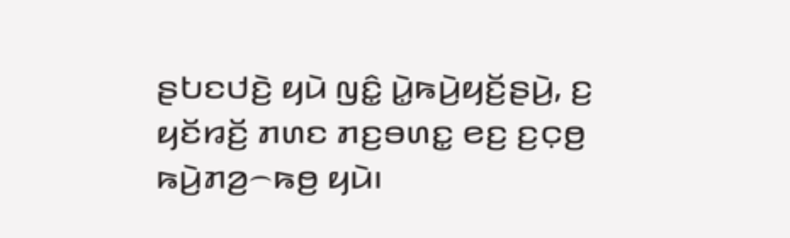ꤔꤝꤢꤓꤢꤧ꤬ ꤟꤣꤧ ꤜꤢꤨ꤭ ꤣꤧ꤭ꤒꤣꤧ꤬ꤟꤢꤩ꤬ꤔꤣꤧ꤬, ꤢ꤬ ꤟꤢꤩꤙꤢꤩ꤬ ꤊꤛꤢ ꤊꤢ꤬ꤋꤛꤢ꤭ ꤕꤢ꤬ ꤢ꤬ꤍ꤫ꤥ꤬ ꤒꤣꤧ꤬ꤊꤤ꤬꤮ꤒꤥ꤬ ꤟꤣꤧ꤯